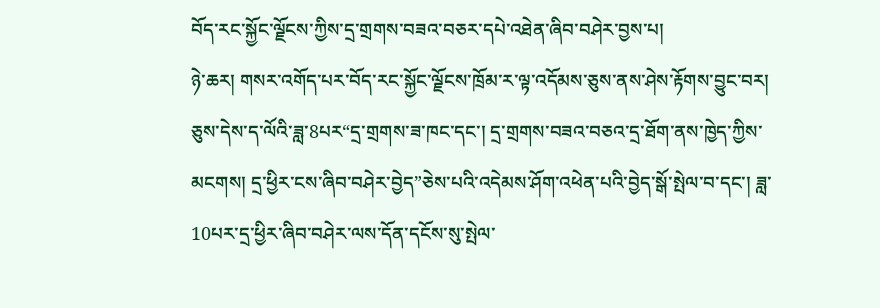བོད་རང་སྐྱོང་ལྗོངས་ཀྱིས་དྲ་གྲགས་བཟའ་བཅར་དཔེ་འཐེན་ཞིབ་བཤེར་བྱས་པ།
ཉེ་ཆར། གསར་འགོད་པར་བོད་རང་སྐྱོང་ལྗོངས་ཁྲོམ་ར་ལྟ་འདོམས་ཅུས་ནས་ཤེས་རྟོགས་བྱུང་བར། ཅུས་དེས་ད་ལོའི་ཟླ་8པར“དྲ་གྲགས་ཟ་ཁང་དང་། དྲ་གྲགས་བཟའ་བཅའ་དྲ་ཐོག་ནས་ཁྱེད་ཀྱིས་མངགས། དྲ་ཕྱིར་ངས་ཞིབ་བཤེར་བྱེད”ཅེས་པའི་འདེམས་ཤོག་འཕེན་པའི་བྱེད་སྒོ་སྤེལ་བ་དང་། ཟླ་10པར་དྲ་ཕྱིར་ཞིབ་བཤེར་ལས་དོན་དངོས་སུ་སྤེལ་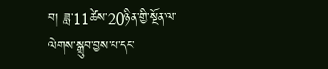བ། ཟླ་11ཚེས་20ཉིན་གྱི་སྔོན་ལ་ལེགས་སྒྲུབ་བྱས་པ་དང་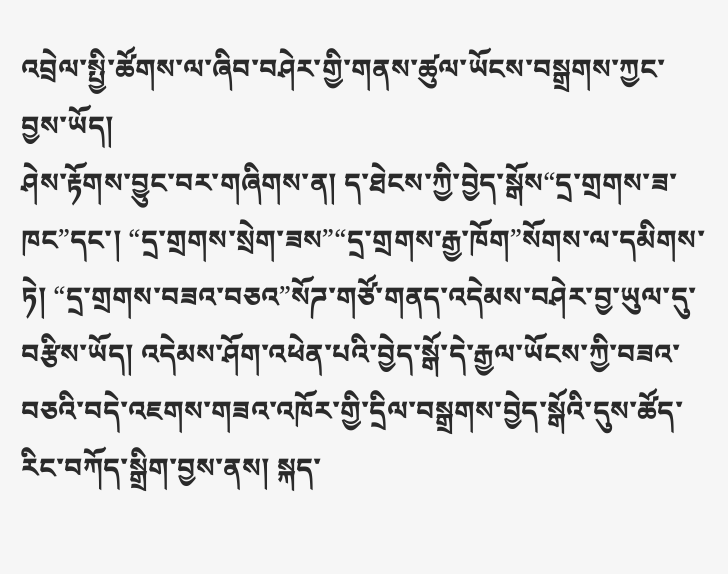འབྲེལ་སྤྱི་ཚོགས་ལ་ཞིབ་བཤེར་གྱི་གནས་ཚུལ་ཡོངས་བསྒྲགས་ཀྱང་བྱས་ཡོད།
ཤེས་རྟོགས་བྱུང་བར་གཞིགས་ན། ད་ཐེངས་ཀྱི་བྱེད་སྒོས“དྲ་གྲགས་ཟ་ཁང”དང་། “དྲ་གྲགས་སྲེག་ཟས”“དྲ་གྲགས་རྒྱ་ཁོག”སོགས་ལ་དམིགས་ཏེ། “དྲ་གྲགས་བཟའ་བཅའ”སོཌ་གཙོ་གནད་འདེམས་བཤེར་བྱ་ཡུལ་དུ་བརྩིས་ཡོད། འདེམས་ཤོག་འཕེན་པའི་བྱེད་སྒོ་དེ་རྒྱལ་ཡོངས་ཀྱི་བཟའ་བཅའི་བདེ་འཇགས་གཟའ་འཁོར་གྱི་དྲིལ་བསྒྲགས་བྱེད་སྒོའི་དུས་ཚོད་རིང་བཀོད་སྒྲིག་བྱས་ནས། སྐད་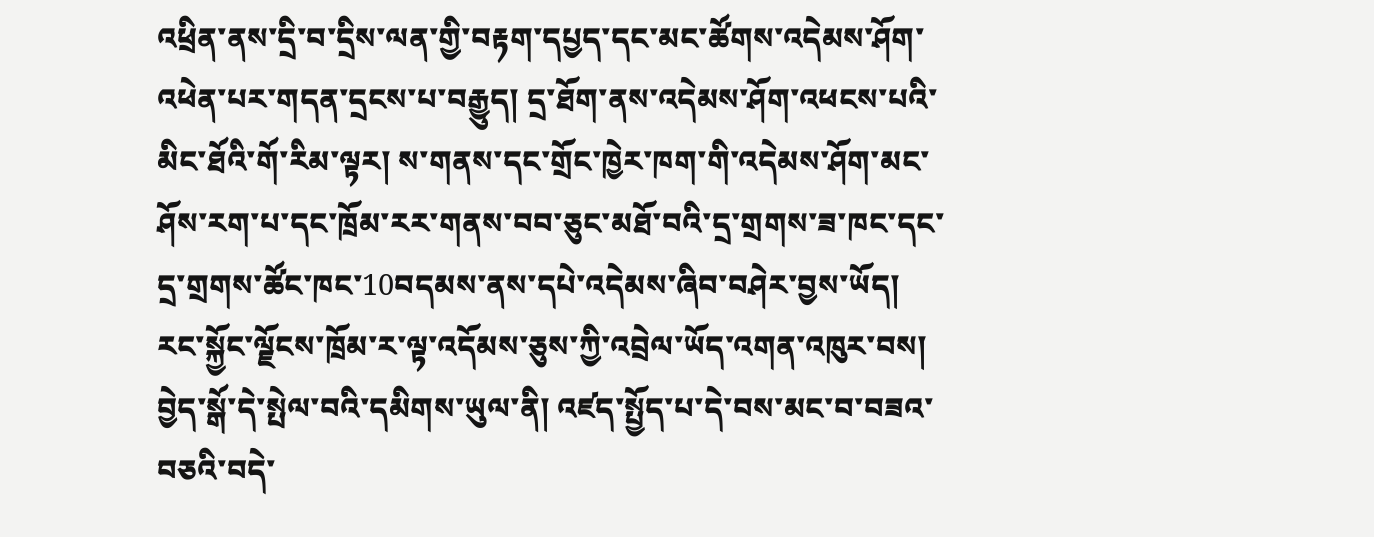འཕྲིན་ནས་དྲི་བ་དྲིས་ལན་གྱི་བརྟག་དཔྱད་དང་མང་ཚོགས་འདེམས་ཤོག་འཕེན་པར་གདན་དྲངས་པ་བརྒྱུད། དྲ་ཐོག་ནས་འདེམས་ཤོག་འཕངས་པའི་མིང་ཐོའི་གོ་རིམ་ལྟར། ས་གནས་དང་གྲོང་ཁྱེར་ཁག་གི་འདེམས་ཤོག་མང་ཤོས་རག་པ་དང་ཁྲོམ་རར་གནས་བབ་ཅུང་མཐོ་བའི་དྲ་གྲགས་ཟ་ཁང་དང་དྲ་གྲགས་ཚོང་ཁང་10བདམས་ནས་དཔེ་འདེམས་ཞིབ་བཤེར་བྱས་ཡོད།
རང་སྐྱོང་ལྗོངས་ཁྲོམ་ར་ལྟ་འདོམས་ཅུས་ཀྱི་འབྲེལ་ཡོད་འགན་འཁུར་བས། བྱེད་སྒོ་དེ་སྤེལ་བའི་དམིགས་ཡུལ་ནི། འཛད་སྤྱོད་པ་དེ་བས་མང་བ་བཟའ་བཅའི་བདེ་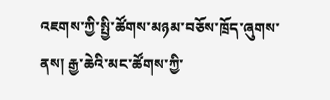འཇགས་ཀྱི་སྤྱི་ཚོགས་མཉམ་བཅོས་ཁྲོད་ཞུགས་ནས། རྒྱ་ཆེའི་མང་ཚོགས་ཀྱི་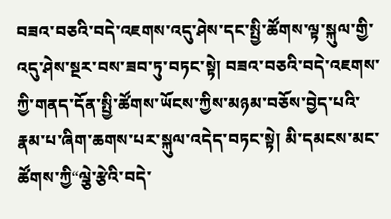བཟའ་བཅའི་བདེ་འཇགས་འདུ་ཤེས་དང་སྤྱི་ཚོགས་ལྟ་སྐུལ་གྱི་འདུ་ཤེས་སྔར་བས་ཟབ་ཏུ་བཏང་སྟེ། བཟའ་བཅའི་བདེ་འཇགས་ཀྱི་གནད་དོན་སྤྱི་ཚོགས་ཡོངས་ཀྱིས་མཉམ་བཅོས་བྱེད་པའི་རྣམ་པ་ཞིག་ཆགས་པར་སྐུལ་འདེད་བཏང་སྟེ། མི་དམངས་མང་ཚོགས་ཀྱི“ལྕེ་རྩེའི་བདེ་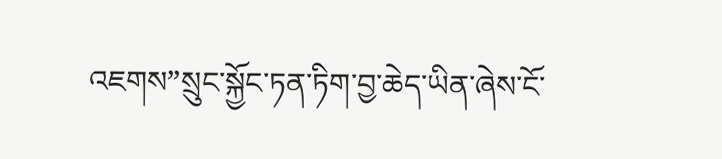འཇགས”སྲུང་སྐྱོང་ཏན་ཏིག་བྱ་ཆེད་ཡིན་ཞེས་ངོ་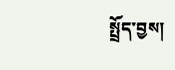སྤྲོད་བྱས།